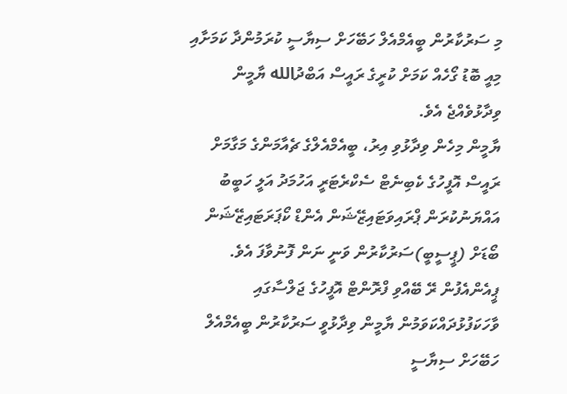މި ސަރުކާރުން ބީއެމްއެލް ހަބޭހަށް ސިޔާސީ ކުރަމުންދާ ކަމަށާއި މިއީ ބޮޑު ގޯހެއް ކަމަށް ކުރީގެ ރައީސް އަބްދުالله ޔާމީން ވިދާޅުވެއްޖެ އެވެ.
ޔާމީން މިހެން ވިދާޅުވި އިރު، ބީއެމްއެލްގެ ޗެއާމަންގެ މަގާމަށް ރައީސް އޮފީހުގެ ކެބިނެޓް ސެކްރެޓަރީ އަހުމަދު އަލީ ހަބީބު އައްޔަނުކުރަން ޕްރައިވަޓައިޒޭޝަން އެންޑް ކޯޕަރަޓައިޒޭޝަން ބޯޑަށް (ޕީސީބީ)ސަރުކާރުން ވަނީ ނަން ފޮނުވާފަ އެވެ.
ޕީއެންއެފުން ރޭ ބޭއްވި ފްރޮންޓް އޮފީހުގެ ޖަލްސާގައި ވާހަކަފުޅުދައްކަވަމުން ޔާމީން ވިދާޅުވީ ސަރުކާރުން ބީއެމްއެލް ހަބޭހަށް ސިޔާސީ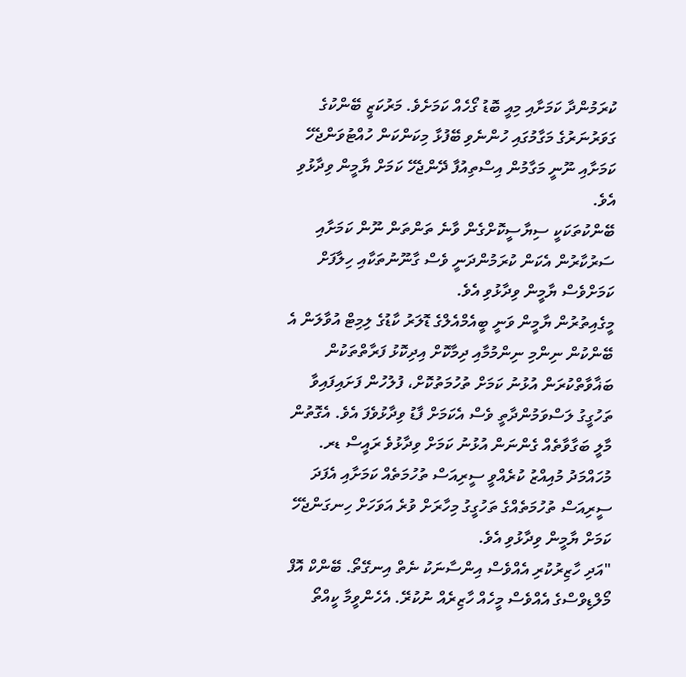ކުރަމުންދާ ކަމަށާއި މިއީ ބޮޑު ގޯހެއް ކަމަށެވެ. މަރުކަޒީ ބޭންކުގެ ގަވަރުނަރުގެ މަގާމުގައި ހުންނެވި ބޭފުޅާ މިކަންކަން ހުއްޓުވަންޖެހޭ ކަމަށާއި ނޫނީ މަގާމުން އިސްތިއުފާ ދޭންޖެހޭ ކަމަށް ޔާމީން ވިދާޅުވި އެވެ.
ބޭންކުތަކަކީ ސިޔާސީކޮށްގެން ވާނެ ތަންތަން ނޫން ކަމަށާއި ސަރުކާރުން އެކަން ކުރަމުންދަނީ ވެސް ގާނޫނުތަކާއި ހިލާފަށް ކަމަށްވެސް ޔާމީން ވިދާޅުވި އެވެ.
މީގެއިތުރުން ޔާމީން ވަނީ ބީއެމްއެލްގެ ޑޮލަރު ކާޑުގެ ލިމިޓް އުވާލަން އެ ބޭންކުން ނިންމި ނިންމުމާއި ދިމާކޮށް އިދިކޮޅު ފަރާތްތަކުން ބަޣާވާތްކުރަން އުޅުނު ކަމަށް ތުހުމަތުކޮށް، ފުލުހުން ފަށައިފައިވާ ތަހުގީގު ލަސްވަމުންދާތީ ވެސް އެކަމަށް ފާޑު ވިދާޅުވެފަ އެވެ. އެގޮތުން މާލީ ބަގާވާތެއް ގެންނަން އުޅުނު ކަމަށް ވިދާޅުވެ ރައީސް ޑރ. މުހައްމަދު މުއިއްޒު ކުރެއްވީ ސީރިއަސް ތުހުމަތެއް ކަމަށާއި އެފަދަ ސީރިއަސް ތުހުމަތެއްގެ ތަހުގީގު މިހާރަށް ވުރެ އަވަހަށް ހިނގަންޖެހޭ ކަމަށް ޔާމީން ވިދާޅުވި އެވެ.
"އަދި ހާޒިރުކުރި އެއްވެސް އިންސާނަކު ނެތް އިނގޭތޯ. ބޭންކް އޮފް މޯލްޑިވްސްގެ އެއްވެސް މީހެއް ހާޒިރެއް ނުކުރޭ. އެހެންވީމާ ކީއްތޯ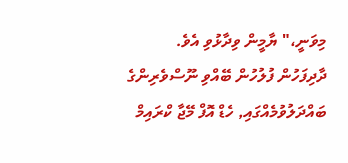މިވަނީ،" ޔާމީން ވިދާޅުވި އެވެ.
ދާދިފަހުން ފުލުހުން ބޭއްވި ނޫސްވެރިންގެ ބައްދަލުވުމެއްގައި, ހެޑް އޮފް މޭޖާ ކްރައިމް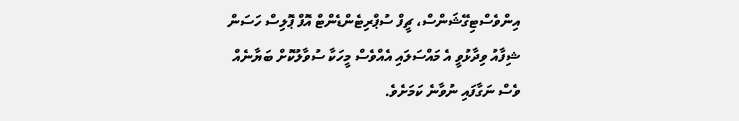އިންވެސްޓިގޭޝަންސް، ޗީފް ސުޕްރިޓެންޑެންޓް އޮފް ޕޮލިސް ހަސަން ޝިފާއު ވިދާޅުވީ އެ މައްސަލައި އެއްވެސް މީހަކާ ސުވާލުކޮށް ބަޔާނެއް ވެސް ނަގާފައި ނުވާނެ ކަމަށެވެ.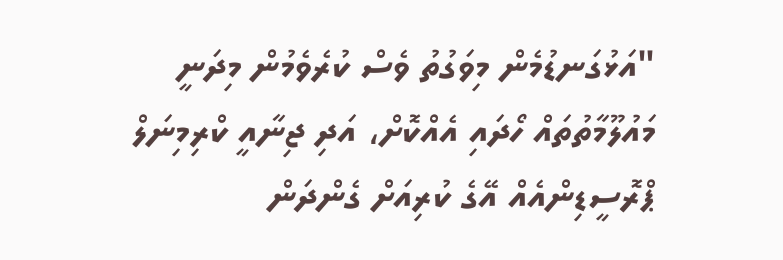"އަޅުގަނޑުމެން މިވަގުތު ވެސް ކުރެވެމުން މިދަނީ މައުލޫމާތުތައް ހޯދައި އެއްކޮށް، އަދި ޖިނާއީ ކްރިމިނަލް ޕްރޮސީޑިންއެއް އޭގެ ކުރިއަށް ގެންދަން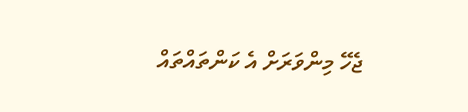ޖެހޭ މިންވަރަށް އެ ކަންތައްތައް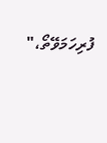ފުރިހަމަވޭތޯ،"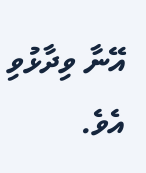އޭނާ ވިދާޅުވި އެވެ.